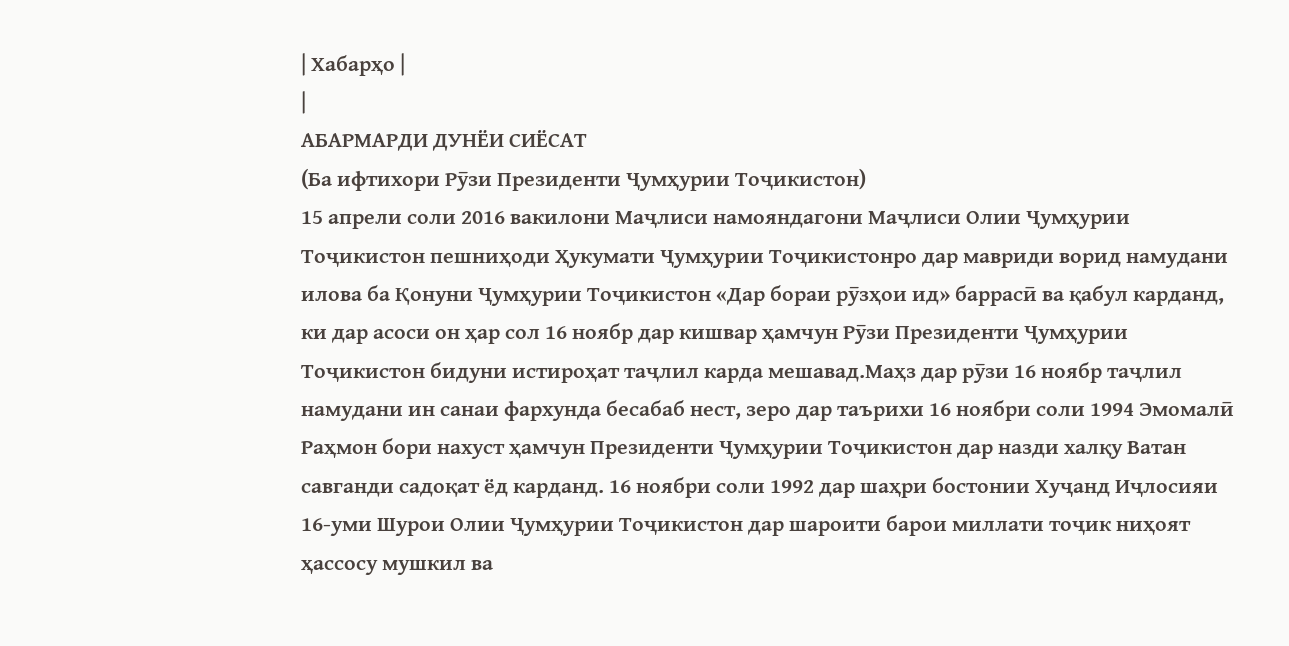| Хабарҳо |
|
АБАРМАРДИ ДУНЁИ СИЁСАТ
(Ба ифтихори Рӯзи Президенти Ҷумҳурии Тоҷикистон)
15 апрели соли 2016 вакилони Маҷлиси намояндагони Маҷлиси Олии Ҷумҳурии Тоҷикистон пешниҳоди Ҳукумати Ҷумҳурии Тоҷикистонро дар мавриди ворид намудани илова ба Қонуни Ҷумҳурии Тоҷикистон «Дар бораи рӯзҳои ид» баррасӣ ва қабул карданд, ки дар асоси он ҳар сол 16 ноябр дар кишвар ҳамчун Рӯзи Президенти Ҷумҳурии Тоҷикистон бидуни истироҳат таҷлил карда мешавад.Маҳз дар рӯзи 16 ноябр таҷлил намудани ин санаи фархунда бесабаб нест, зеро дар таърихи 16 ноябри соли 1994 Эмомалӣ Раҳмон бори нахуст ҳамчун Президенти Ҷумҳурии Тоҷикистон дар назди халқу Ватан савганди садоқат ёд карданд. 16 ноябри соли 1992 дар шаҳри бостонии Хуҷанд Иҷлосияи 16-уми Шурои Олии Ҷумҳурии Тоҷикистон дар шароити барои миллати тоҷик ниҳоят ҳассосу мушкил ва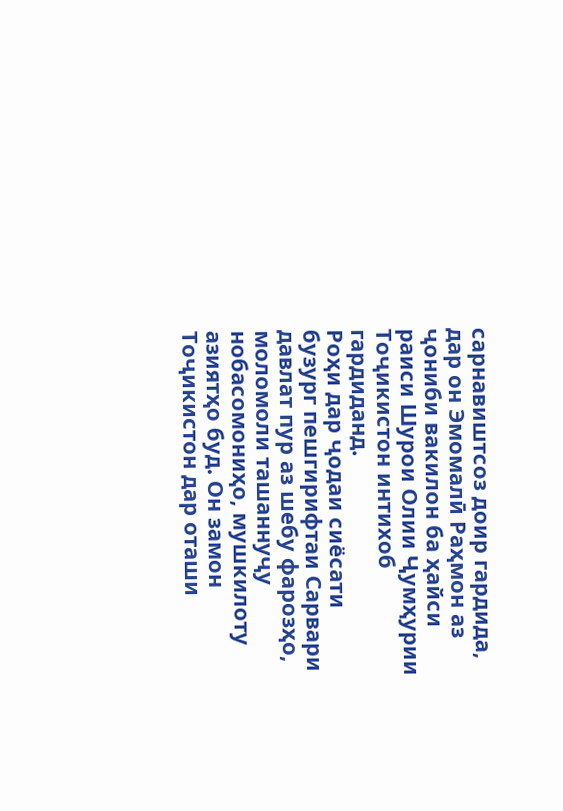сарнавиштсоз доир гардида, дар он Эмомалӣ Раҳмон аз ҷониби вакилон ба ҳайси раиси Шурои Олии Ҷумҳурии Тоҷикистон интихоб гардиданд.
Роҳи дар ҷодаи сиёсати бузург пешгирифтаи Сарвари давлат пур аз шебу фарозҳо, моломоли ташаннуҷу нобасомониҳо, мушкилоту азиятҳо буд. Он замон Тоҷикистон дар оташи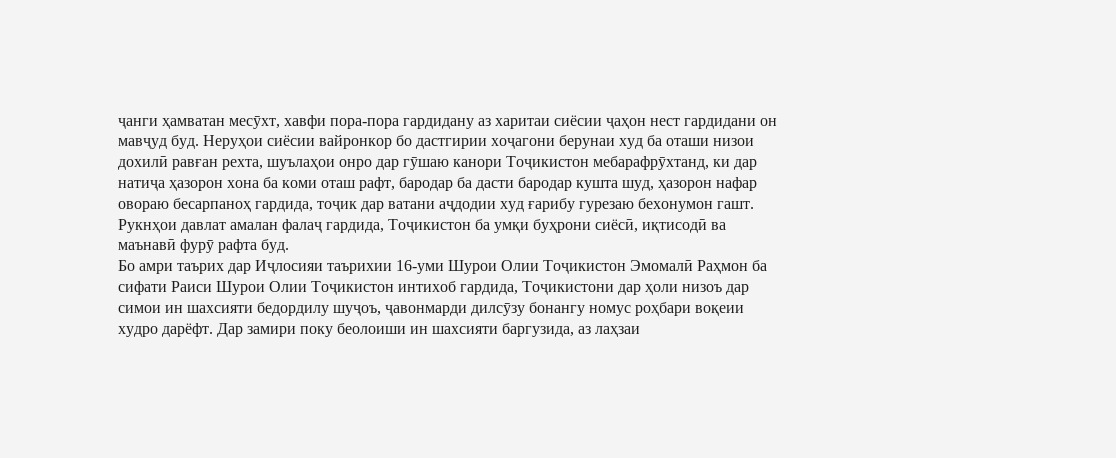ҷанги ҳамватан месӯхт, хавфи пора-пора гардидану аз харитаи сиёсии ҷаҳон нест гардидани он мавҷуд буд. Неруҳои сиёсии вайронкор бо дастгирии хоҷагони берунаи худ ба оташи низои дохилӣ равған рехта, шуълаҳои онро дар гӯшаю канори Тоҷикистон мебарафрӯхтанд, ки дар натиҷа ҳазорон хона ба коми оташ рафт, бародар ба дасти бародар кушта шуд, ҳазорон нафар овораю бесарпаноҳ гардида, тоҷик дар ватани аҷдодии худ ғарибу гурезаю бехонумон гашт. Рукнҳои давлат амалан фалаҷ гардида, Тоҷикистон ба умқи буҳрони сиёсӣ, иқтисодӣ ва маънавӣ фурӯ рафта буд.
Бо амри таърих дар Иҷлосияи таърихии 16-уми Шурои Олии Тоҷикистон Эмомалӣ Раҳмон ба сифати Раиси Шурои Олии Тоҷикистон интихоб гардида, Тоҷикистони дар ҳоли низоъ дар симои ин шахсияти бедордилу шуҷоъ, ҷавонмарди дилсӯзу бонангу номус роҳбари воқеии худро дарёфт. Дар замири поку беолоиши ин шахсияти баргузида, аз лаҳзаи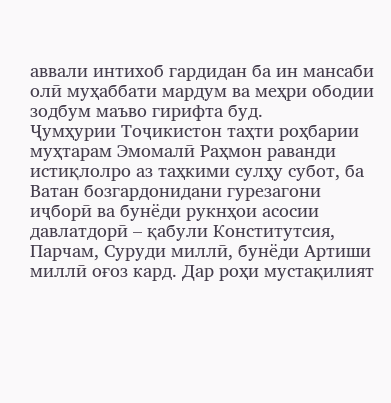аввали интихоб гардидан ба ин мансаби олӣ муҳаббати мардум ва меҳри ободии зодбум маъво гирифта буд.
Ҷумҳурии Тоҷикистон таҳти роҳбарии муҳтарам Эмомалӣ Раҳмон раванди истиқлолро аз таҳкими сулҳу субот, ба Ватан бозгардонидани гурезагони иҷборӣ ва бунёди рукнҳои асосии давлатдорӣ – қабули Конститутсия, Парчам, Суруди миллӣ, бунёди Артиши миллӣ оғоз кард. Дар роҳи мустақилият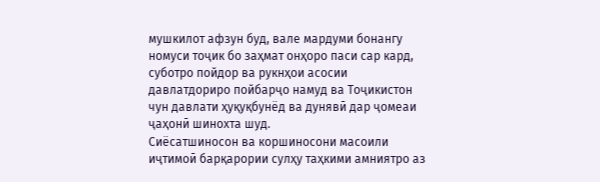мушкилот афзун буд, вале мардуми бонангу номуси тоҷик бо заҳмат онҳоро паси сар кард, суботро пойдор ва рукнҳои асосии давлатдориро пойбарҷо намуд ва Тоҷикистон чун давлати ҳуқуқбунёд ва дунявӣ дар ҷомеаи ҷаҳонӣ шинохта шуд.
Сиёсатшиносон ва коршиносони масоили иҷтимоӣ барқарории сулҳу таҳкими амниятро аз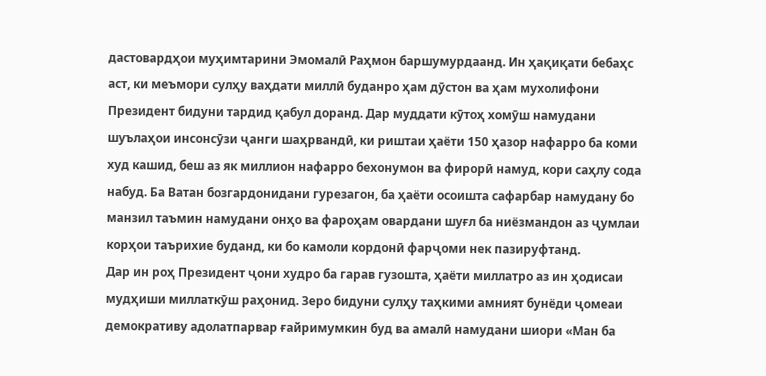дастовардҳои муҳимтарини Эмомалӣ Раҳмон баршумурдаанд. Ин ҳақиқати бебаҳс аст, ки меъмори сулҳу ваҳдати миллӣ буданро ҳам дӯстон ва ҳам мухолифони Президент бидуни тардид қабул доранд. Дар муддати кӯтоҳ хомӯш намудани шуълаҳои инсонсӯзи ҷанги шаҳрвандӣ, ки риштаи ҳаёти 150 ҳазор нафарро ба коми худ кашид, беш аз як миллион нафарро бехонумон ва фирорӣ намуд, кори саҳлу сода набуд. Ба Ватан бозгардонидани гурезагон, ба ҳаёти осоишта сафарбар намудану бо манзил таъмин намудани онҳо ва фароҳам овардани шуғл ба ниёзмандон аз ҷумлаи корҳои таърихие буданд, ки бо камоли кордонӣ фарҷоми нек пазируфтанд.
Дар ин роҳ Президент ҷони худро ба гарав гузошта, ҳаёти миллатро аз ин ҳодисаи мудҳиши миллаткӯш раҳонид. Зеро бидуни сулҳу таҳкими амният бунёди ҷомеаи демокративу адолатпарвар ғайримумкин буд ва амалӣ намудани шиори «Ман ба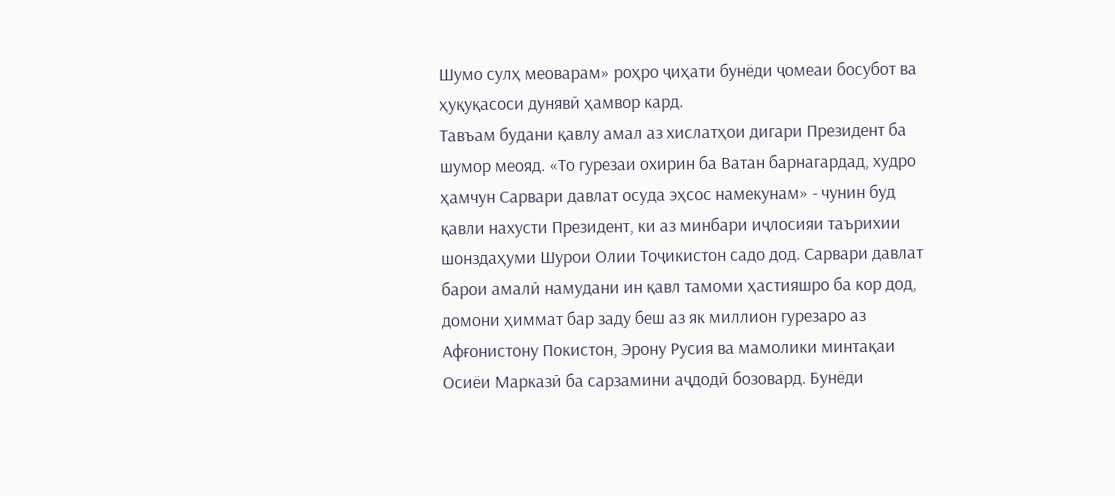Шумо сулҳ меоварам» роҳро ҷиҳати бунёди ҷомеаи босубот ва ҳуқуқасоси дунявӣ ҳамвор кард.
Тавъам будани қавлу амал аз хислатҳои дигари Президент ба шумор меояд. «То гурезаи охирин ба Ватан барнагардад, худро ҳамчун Сарвари давлат осуда эҳсос намекунам» - чунин буд қавли нахусти Президент, ки аз минбари иҷлосияи таърихии шонздаҳуми Шурои Олии Тоҷикистон садо дод. Сарвари давлат барои амалӣ намудани ин қавл тамоми ҳастияшро ба кор дод, домони ҳиммат бар заду беш аз як миллион гурезаро аз Афғонистону Покистон, Эрону Русия ва мамолики минтақаи Осиёи Марказӣ ба сарзамини аҷдодӣ бозовард. Бунёди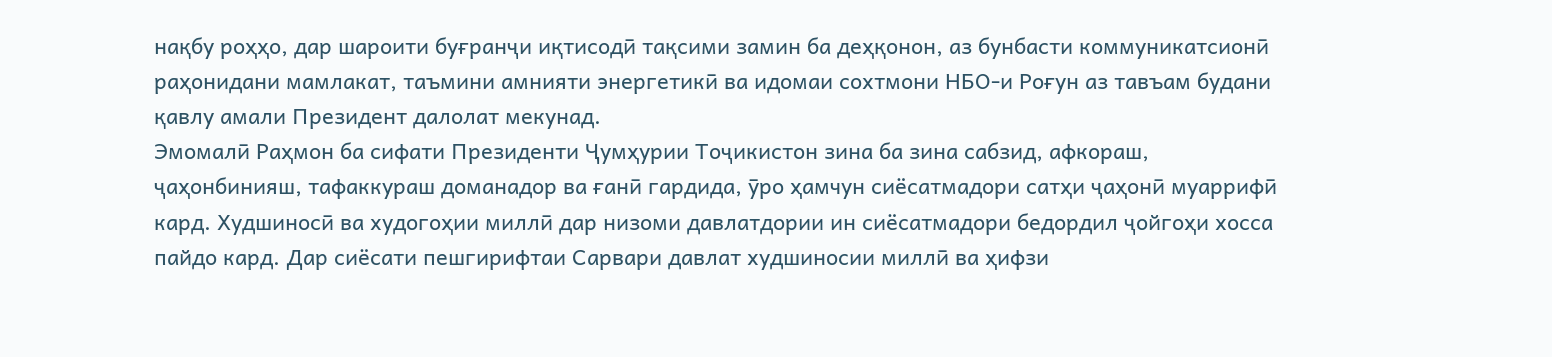нақбу роҳҳо, дар шароити буғранҷи иқтисодӣ тақсими замин ба деҳқонон, аз бунбасти коммуникатсионӣ раҳонидани мамлакат, таъмини амнияти энергетикӣ ва идомаи сохтмони НБО-и Роғун аз тавъам будани қавлу амали Президент далолат мекунад.
Эмомалӣ Раҳмон ба сифати Президенти Ҷумҳурии Тоҷикистон зина ба зина сабзид, афкораш, ҷаҳонбинияш, тафаккураш доманадор ва ғанӣ гардида, ӯро ҳамчун сиёсатмадори сатҳи ҷаҳонӣ муаррифӣ кард. Худшиносӣ ва худогоҳии миллӣ дар низоми давлатдории ин сиёсатмадори бедордил ҷойгоҳи хосса пайдо кард. Дар сиёсати пешгирифтаи Сарвари давлат худшиносии миллӣ ва ҳифзи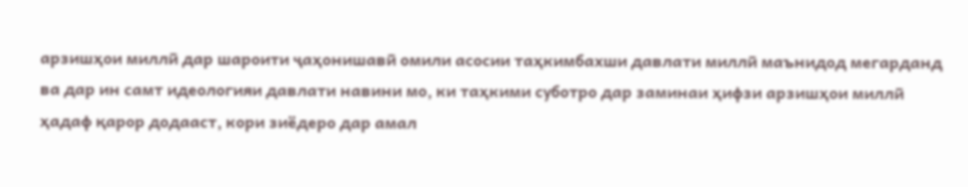арзишҳои миллӣ дар шароити ҷаҳонишавӣ омили асосии таҳкимбахши давлати миллӣ маънидод мегарданд ва дар ин самт идеологияи давлати навини мо, ки таҳкими суботро дар заминаи ҳифзи арзишҳои миллӣ ҳадаф қарор додааст, кори зиёдеро дар амал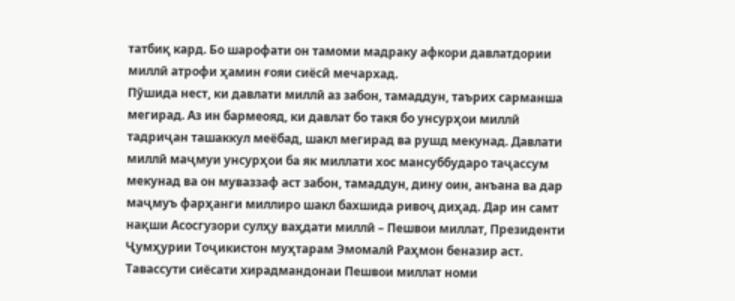татбиқ кард. Бо шарофати он тамоми мадраку афкори давлатдории миллӣ атрофи ҳамин ғояи сиёсӣ мечархад.
Пӯшида нест, ки давлати миллӣ аз забон, тамаддун, таърих сарманша мегирад. Аз ин бармеояд, ки давлат бо такя бо унсурҳои миллӣ тадриҷан ташаккул меёбад, шакл мегирад ва рушд мекунад. Давлати миллӣ маҷмуи унсурҳои ба як миллати хос мансуббударо таҷассум мекунад ва он муваззаф аст забон, тамаддун, дину оин, анъана ва дар маҷмуъ фарҳанги миллиро шакл бахшида ривоҷ диҳад. Дар ин самт нақши Асосгузори сулҳу ваҳдати миллӣ – Пешвои миллат, Президенти Ҷумҳурии Тоҷикистон муҳтарам Эмомалӣ Раҳмон беназир аст. Тавассути сиёсати хирадмандонаи Пешвои миллат номи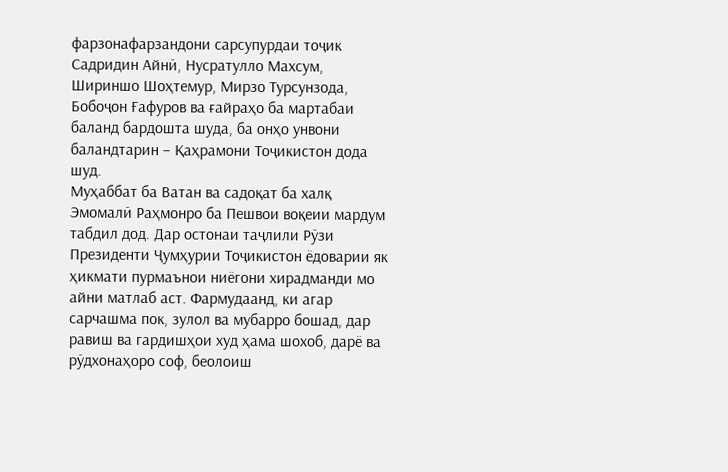фарзонафарзандони сарсупурдаи тоҷик Садридин Айнӣ, Нусратулло Махсум, Шириншо Шоҳтемур, Мирзо Турсунзода, Бобоҷон Ғафуров ва ғайраҳо ба мартабаи баланд бардошта шуда, ба онҳо унвони баландтарин – Қаҳрамони Тоҷикистон дода шуд.
Муҳаббат ба Ватан ва садоқат ба халқ Эмомалӣ Раҳмонро ба Пешвои воқеии мардум табдил дод. Дар остонаи таҷлили Рӯзи Президенти Ҷумҳурии Тоҷикистон ёдоварии як ҳикмати пурмаънои ниёгони хирадманди мо айни матлаб аст. Фармудаанд, ки агар сарчашма пок, зулол ва мубарро бошад, дар равиш ва гардишҳои худ ҳама шохоб, дарё ва рӯдхонаҳоро соф, беолоиш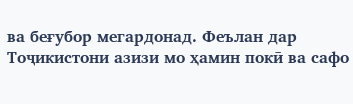ва беғубор мегардонад. Феълан дар Тоҷикистони азизи мо ҳамин покӣ ва сафо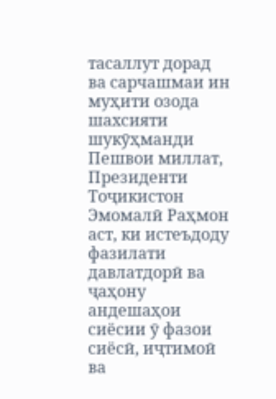тасаллут дорад ва сарчашмаи ин муҳити озода шахсияти шукӯҳманди Пешвои миллат, Президенти Тоҷикистон Эмомалӣ Раҳмон аст, ки истеъдоду фазилати давлатдорӣ ва ҷаҳону андешаҳои сиёсии ӯ фазои сиёсӣ, иҷтимоӣ ва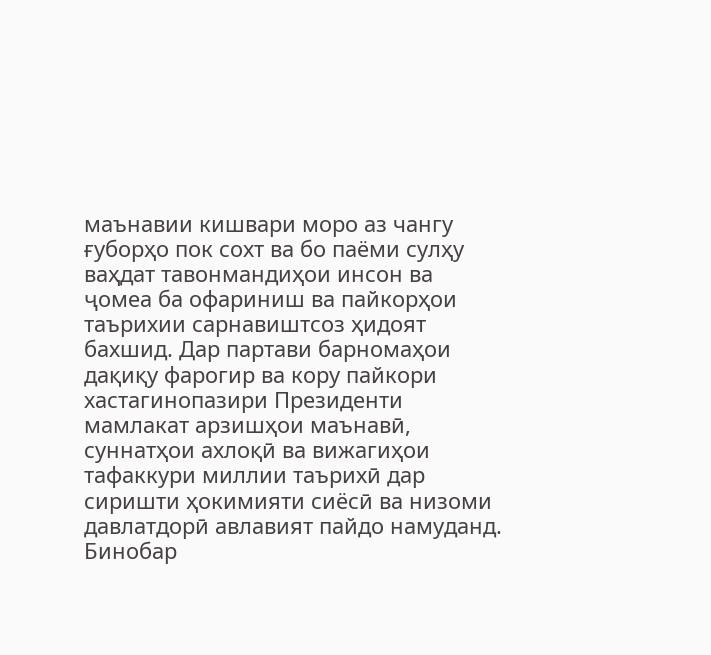маънавии кишвари моро аз чангу ғуборҳо пок сохт ва бо паёми сулҳу ваҳдат тавонмандиҳои инсон ва ҷомеа ба офариниш ва пайкорҳои таърихии сарнавиштсоз ҳидоят бахшид. Дар партави барномаҳои дақиқу фарогир ва кору пайкори хастагинопазири Президенти мамлакат арзишҳои маънавӣ, суннатҳои ахлоқӣ ва вижагиҳои тафаккури миллии таърихӣ дар сиришти ҳокимияти сиёсӣ ва низоми давлатдорӣ авлавият пайдо намуданд. Бинобар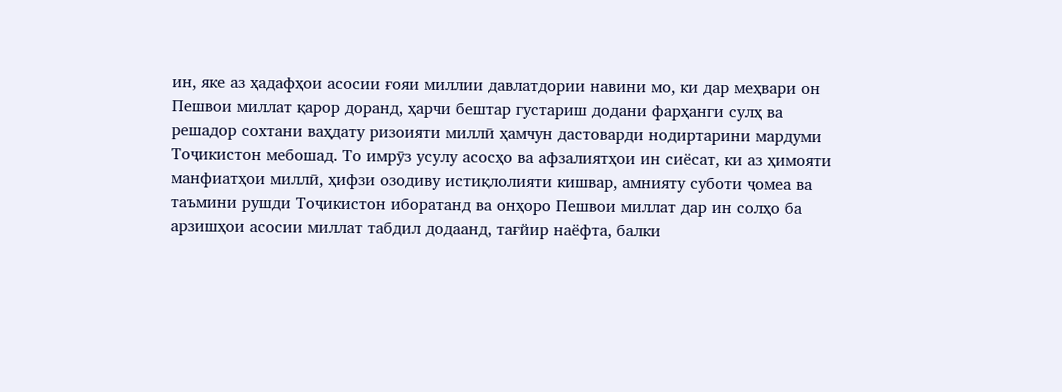ин, яке аз ҳадафҳои асосии ғояи миллии давлатдории навини мо, ки дар меҳвари он Пешвои миллат қарор доранд, ҳарчи бештар густариш додани фарҳанги сулҳ ва решадор сохтани ваҳдату ризоияти миллӣ ҳамчун дастоварди нодиртарини мардуми Тоҷикистон мебошад. То имрӯз усулу асосҳо ва афзалиятҳои ин сиёсат, ки аз ҳимояти манфиатҳои миллӣ, ҳифзи озодиву истиқлолияти кишвар, амнияту суботи ҷомеа ва таъмини рушди Тоҷикистон иборатанд ва онҳоро Пешвои миллат дар ин солҳо ба арзишҳои асосии миллат табдил додаанд, тағйир наёфта, балки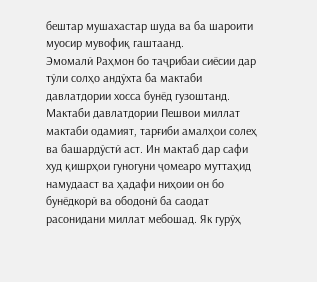бештар мушахастар шуда ва ба шароити муосир мувофиқ гаштаанд.
Эмомалӣ Раҳмон бо таҷрибаи сиёсии дар тӯли солҳо андӯхта ба мактаби давлатдории хосса бунёд гузоштанд. Мактаби давлатдории Пешвои миллат мактаби одамият, тарғиби амалҳои солеҳ ва башардӯстӣ аст. Ин мактаб дар сафи худ қишрҳои гуногуни ҷомеаро муттаҳид намудааст ва ҳадафи ниҳоии он бо бунёдкорӣ ва ободонӣ ба саодат расонидани миллат мебошад. Як гурӯҳ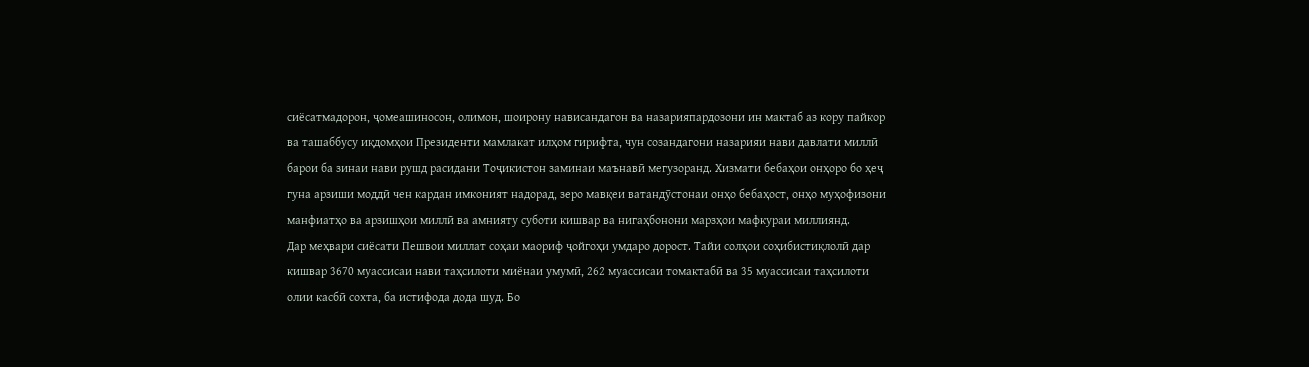сиёсатмадорон, ҷомеашиносон, олимон, шоирону нависандагон ва назарияпардозони ин мактаб аз кору пайкор ва ташаббусу иқдомҳои Президенти мамлакат илҳом гирифта, чун созандагони назарияи нави давлати миллӣ барои ба зинаи нави рушд расидани Тоҷикистон заминаи маънавӣ мегузоранд. Хизмати бебаҳои онҳоро бо ҳеҷ гуна арзиши моддӣ чен кардан имконият надорад, зеро мавқеи ватандӯстонаи онҳо бебаҳост, онҳо муҳофизони манфиатҳо ва арзишҳои миллӣ ва амнияту суботи кишвар ва нигаҳбонони марзҳои мафкураи миллиянд.
Дар меҳвари сиёсати Пешвои миллат соҳаи маориф ҷойгоҳи умдаро дорост. Тайи солҳои соҳибистиқлолӣ дар кишвар 3670 муассисаи нави таҳсилоти миёнаи умумӣ, 262 муассисаи томактабӣ ва 35 муассисаи таҳсилоти олии касбӣ сохта, ба истифода дода шуд. Бо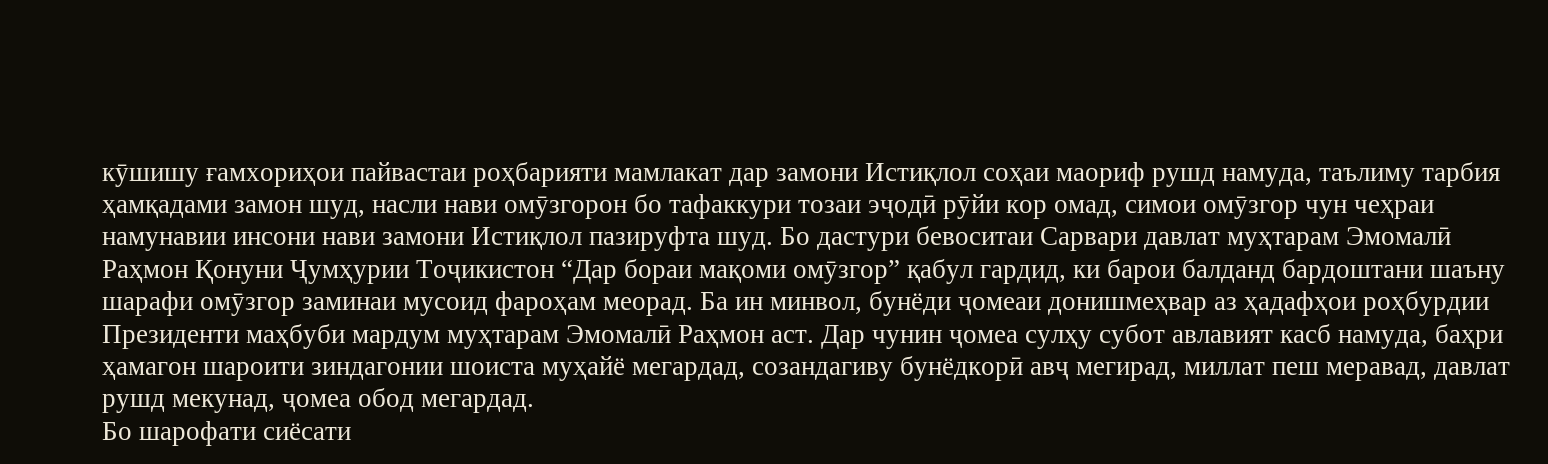кӯшишу ғамхориҳои пайвастаи роҳбарияти мамлакат дар замони Истиқлол соҳаи маориф рушд намуда, таълиму тарбия ҳамқадами замон шуд, насли нави омӯзгорон бо тафаккури тозаи эҷодӣ рӯйи кор омад, симои омӯзгор чун чеҳраи намунавии инсони нави замони Истиқлол пазируфта шуд. Бо дастури бевоситаи Сарвари давлат муҳтарам Эмомалӣ Раҳмон Қонуни Ҷумҳурии Тоҷикистон “Дар бораи мақоми омӯзгор” қабул гардид, ки барои балданд бардоштани шаъну шарафи омӯзгор заминаи мусоид фароҳам меорад. Ба ин минвол, бунёди ҷомеаи донишмеҳвар аз ҳадафҳои роҳбурдии Президенти маҳбуби мардум муҳтарам Эмомалӣ Раҳмон аст. Дар чунин ҷомеа сулҳу субот авлавият касб намуда, баҳри ҳамагон шароити зиндагонии шоиста муҳайё мегардад, созандагиву бунёдкорӣ авҷ мегирад, миллат пеш меравад, давлат рушд мекунад, ҷомеа обод мегардад.
Бо шарофати сиёсати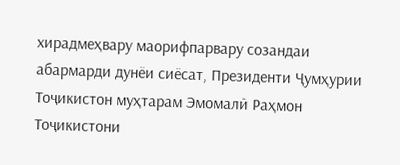хирадмеҳвару маорифпарвару созандаи абармарди дунёи сиёсат, Президенти Ҷумҳурии Тоҷикистон муҳтарам Эмомалӣ Раҳмон Тоҷикистони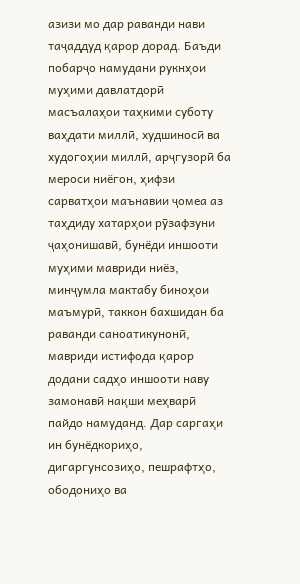азизи мо дар раванди нави таҷаддуд қарор дорад. Баъди побарҷо намудани рукнҳои муҳими давлатдорӣ масъалаҳои таҳкими суботу ваҳдати миллӣ, худшиносӣ ва худогоҳии миллӣ, арҷгузорӣ ба мероси ниёгон, ҳифзи сарватҳои маънавии ҷомеа аз таҳдиду хатарҳои рӯзафзуни ҷаҳонишавӣ, бунёди иншооти муҳими мавриди ниёз, минҷумла мактабу биноҳои маъмурӣ, таккон бахшидан ба раванди саноатикунонӣ, мавриди истифода қарор додани садҳо иншооти наву замонавӣ нақши меҳварӣ пайдо намуданд. Дар саргаҳи ин бунёдкориҳо, дигаргунсозиҳо, пешрафтҳо, ободониҳо ва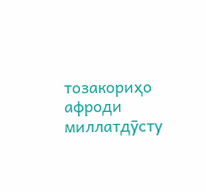тозакориҳо афроди миллатдӯсту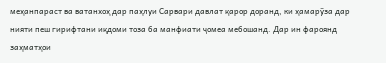меҳанпараст ва ватанхоҳ дар паҳлуи Сарвари давлат қарор доранд, ки ҳамарӯза дар нияти пеш гирифтани иқдоми тоза ба манфиати ҷомеа мебошанд. Дар ин фароянд заҳматҳои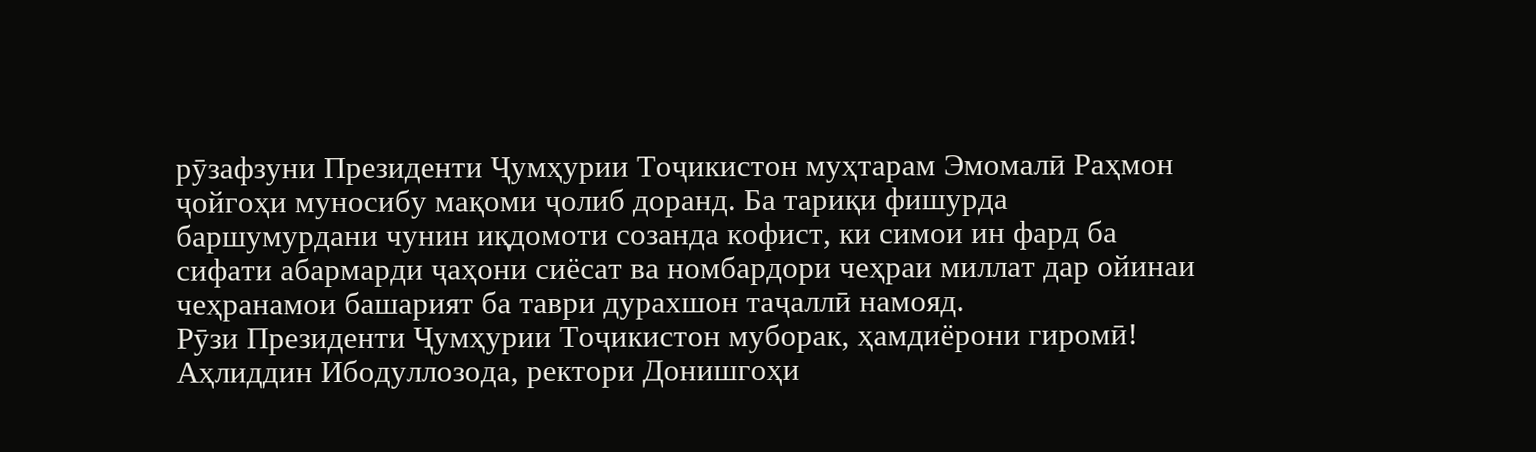рӯзафзуни Президенти Ҷумҳурии Тоҷикистон муҳтарам Эмомалӣ Раҳмон ҷойгоҳи муносибу мақоми ҷолиб доранд. Ба тариқи фишурда баршумурдани чунин иқдомоти созанда кофист, ки симои ин фард ба сифати абармарди ҷаҳони сиёсат ва номбардори чеҳраи миллат дар ойинаи чеҳранамои башарият ба таври дурахшон таҷаллӣ намояд.
Рӯзи Президенти Ҷумҳурии Тоҷикистон муборак, ҳамдиёрони гиромӣ!
Аҳлиддин Ибодуллозода, ректори Донишгоҳи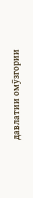давлатии омӯзгории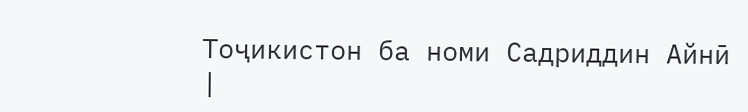Тоҷикистон ба номи Садриддин Айнӣ
|